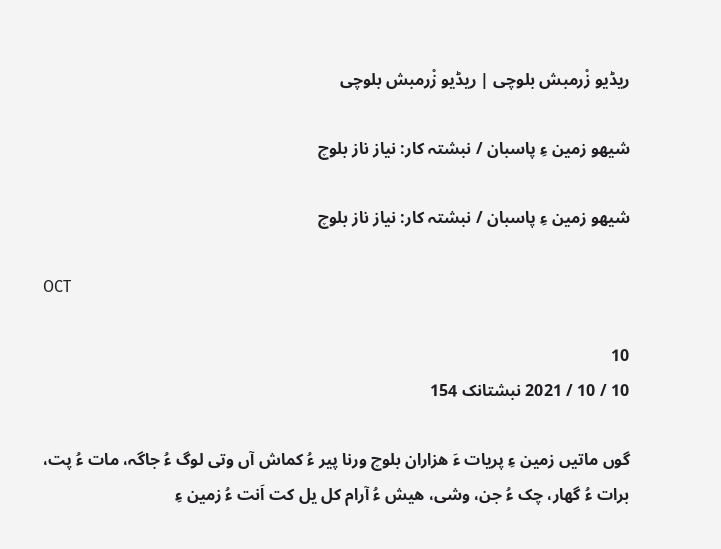ریڈیو زْرمبش بلوچی | ریڈیو زْرمبش بلوچی

شیھو زمین ءِ پاسبان / نبشتہ کار: نیاز ناز بلوچ

شیھو زمین ءِ پاسبان / نبشتہ کار: نیاز ناز بلوچ

OCT

10
10 / 10 / 2021 نبشتانک 154

گوں ماتیں زمین ءِ پریات ءَ ھزاران بلوچ ورنا پیر ءُ کماش آں وتی لوگ ءُ جاگہ، مات ءُ پت، برات ءُ گھار، چک ءُ جن، وشی، ھیش ءُ آرام کل یل کت اَنت ءُ زمین ءِ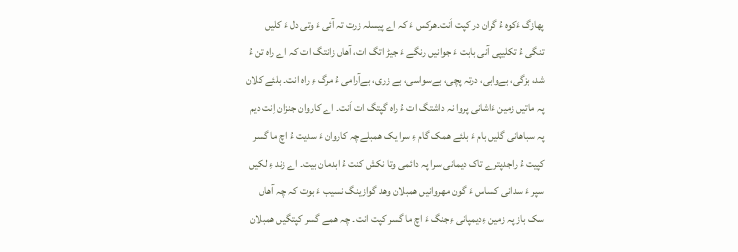پھازگ ءَکوہ ءُ گران در کپت اَنت۔ھرکس ءَ کہ اے پیسلہ زرت تہ آئی ءَ وتی دل ءَ کلیں تنگی ءُ تکلیپی آنی بابت ءَ جوانیں رنگے ءَ جیڑ اتگ ات، آھاں زانتگ ات کہ اے راہ تن ءُ شد، بزگی، بےوابی، درتہ پچی، بےسواسی، بے زری، بےآرامی ءُ مرگ ءِ راہ انت۔ بلئے کلان پہ ماتیں زمین ءَاشانی پروا نہ داشتگ ات ءُ راہ گپتگ ات اَنت۔ اے کاروان جنزان اِنت دیم پہ سباھانی گلیں بام ءَ بلئے ھمک گام ءِ سرا یک ھمبلےچہ کاروان ءَ سدیت ءُ اچ ما گسر کپیت ءُ راجدپترے تاک دیمانی سرا پہ دائمی وتا نکش کنت ءُ ابدمان بیت۔ اے زند ءِ لکیں سپر ءَ سدانی کساس ءَ گون مھروانیں ھمبلان وھد گوازینگ نسیب ءَ بوت کہ چہ آھاں سک باز پہ زمین ءِدیمپانی ءِجنگ ءَ اچ ما گسر کپت انت۔ چہ ھمے گسر کپتگیں ھمبلان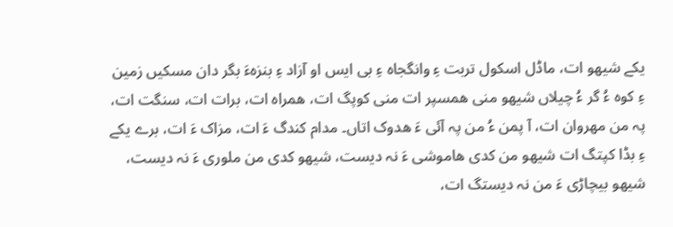یکے شیھو ات، ماڈل اسکول تربت ءِ وانگجاہ ءِ بی ایس او آزاد ءِ بنزہءَ بگر دان مسکیں زمین ءِ کوہ ءُ گر ءُ چیلاں شیھو منی ھمسپر ات منی کوپگ ات، ھمراہ ات، برات ات، سنگت ات، پہ من مھروان ات، آ پمن ءُ من پہ آئی ءَ ھدوک اتاں۔ مدام کندگ ءَ ات، مزاک ءَ ات، برے یکے ءِ بڈا کپتگ ات شیھو من کدی ھاموشی ءَ نہ دیست، شیھو کدی من ملوری ءَ نہ دیست، شیھو بیچاڑی ءَ من نہ دیستگ ات،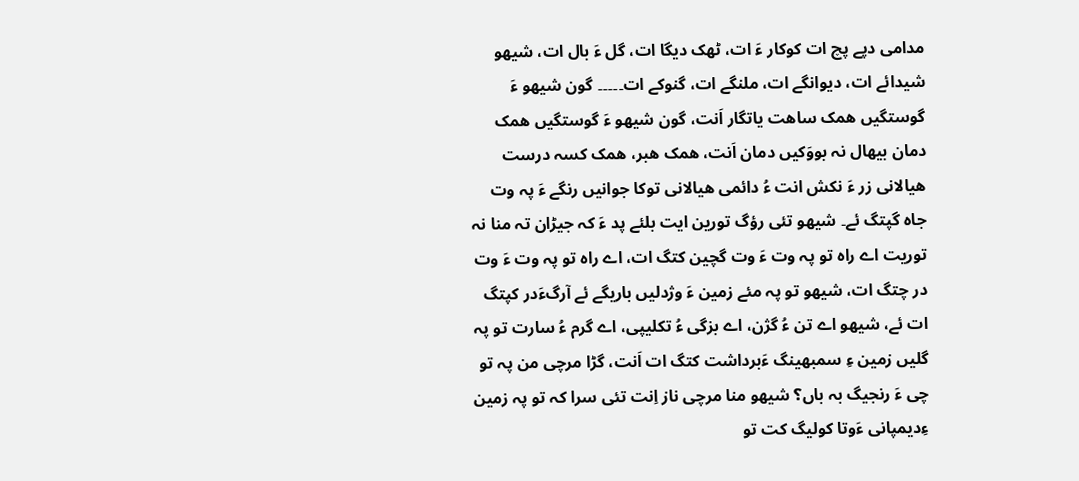مدامی دپے پچ ات کوکار ءَ ات، ٹھک دیگا ات، گل ءَ بال ات، شیھو شیدائے ات، دیوانگے ات، ملنگے ات، گنوکے ات۔۔۔۔۔ گون شیھو ءَ گوستگیں ھمک ساھت یاتگار اَنت، گون شیھو ءَ گوستگیں ھمک دمان بیھال نہ بووَکیں دمان اَنت، ھمک ھبر، ھمک کسہ درست ھیالانی زر ءَ نکش انت ءُ دائمی ھیالانی توکا جوانیں رنگے ءَ پہ وت جاہ گپتگ ئے۔ شیھو تئی رؤگ تورین ایت بلئے پد ءَ کہ جیڑان تہ منا نہ توریت اے راہ تو پہ وت ءَ وت گچین کتگ ات، اے راہ تو پہ وت ءَ وت در چتگ ات، شیھو تو پہ مئے زمین ءَ وژدلیں باریگے ئے آرگءَدر کپتگ ات ئے، شیھو اے تن ءُ گژن، اے بزگی ءُ تکلیپی، اے گرم ءُ سارت تو پہ گلیں زمین ءِ سمبھینگ ءَبرداشت کتگ ات اَنت، گڑا مرچی من پہ تو چی ءَ رنجیگ بہ باں؟ شیھو منا مرچی ناز اِنت تئی سرا کہ تو پہ زمین ءِدیمپانی ءَوتا کولیگ کت تو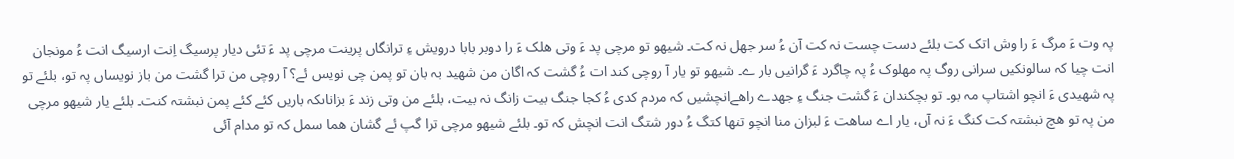پہ وت ءَ مرگ ءَ را وش اتک کت بلئے دست چست نہ کت آن ءُ سر جھل نہ کت۔ شیھو تو مرچی پد ءَ وتی ھلک ءَ را دوبر بابا درویش ءِ ترانگاں پرینت مرچی پد ءَ تئی دیار پرسیگ اِنت ارسیگ انت ءُ مونجان انت چیا کہ سالونکیں سرانی روگ پہ مھلوک ءُ پہ چاگرد ءَ گرانیں بار ے۔ شیھو تو یار آ روچی کند ات ءُ گشت کہ اگان من شھید بہ بان تو پمن چی نویس ئے؟ آ روچی من ترا گشت من باز نویساں پہ تو، بلئے تو پہ شھیدی ءَ انچو اشتاپ مہ بو۔ تو بچکندان ءَ گشت جنگ ءِ جھدے راھےانچشیں کہ مردم کدی ءُ کجا جنگ بیت زانگ نہ بیت، بلئے من وتی زند ءَ بزاناںکہ باریں کئے کئے پمن نبشتہ کنت۔ بلئے یار شیھو مرچی من پہ تو ھچ نبشتہ کت کنگ ءَ نہ آں، یار اے ساھت ءَ لبزان منا انچو تنھا کتگ ءُ دور شتگ انت انچش کہ تو۔ بلئے شیھو مرچی ترا گپ ئے گشان ھما سمل کہ تو مدام آئی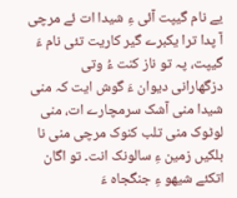یے نام گیپت آئی ءِ شیدا ات ئے مرچی آ پدا ترا یکبرے گیر کاریت تئی نام ءَ گیپت، پہ تو ناز کنت ءُ وتی دزگھارانی دیوان ءَ گوش ایت کہ منی شیدا منی آشک سرمچارے ات، منی لوٹوک منی تلب کنوک مرچی منی نا بلکیں زمین ءِ سالونک انت۔ تو اگان اتکئے شیھو ءِ جنگجاہ ءَ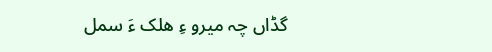گڈاں چہ میرو ءِ ھلک ءَ سمل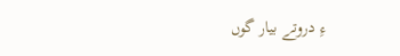ءِ دروتے بیار گوں